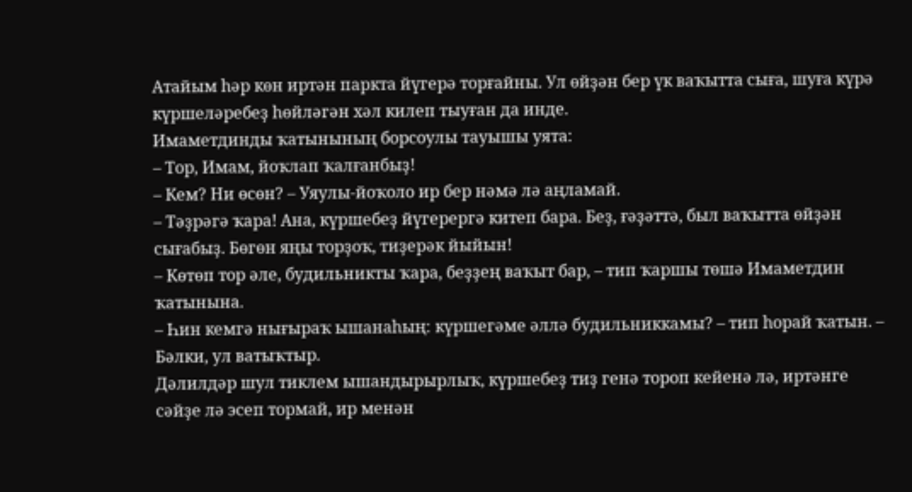Атайым һәр көн иртән паркта йүгерә торғайны. Ул өйҙән бер үк ваҡытта сыға, шуға күрә күршеләребеҙ һөйләгән хәл килеп тыуған да инде.
Имаметдинды ҡатынының борсоулы тауышы уята:
– Тор, Имам, йоҡлап ҡалғанбыҙ!
– Кем? Ни өсөн? – Уяулы-йоҡоло ир бер нәмә лә аңламай.
– Тәҙрәгә ҡара! Ана, күршебеҙ йүгерергә китеп бара. Беҙ, ғәҙәттә, был ваҡытта өйҙән сығабыҙ. Бөгөн яңы торҙоҡ, тиҙерәк йыйын!
– Көтөп тор әле, будильникты ҡара, беҙҙең ваҡыт бар, – тип ҡаршы төшә Имаметдин ҡатынына.
– Һин кемгә нығыраҡ ышанаһың: күршегәме әллә будильниккамы? – тип һорай ҡатын. – Бәлки, ул ватыҡтыр.
Дәлилдәр шул тиклем ышандырырлыҡ, күршебеҙ тиҙ генә тороп кейенә лә, иртәнге сәйҙе лә эсеп тормай, ир менән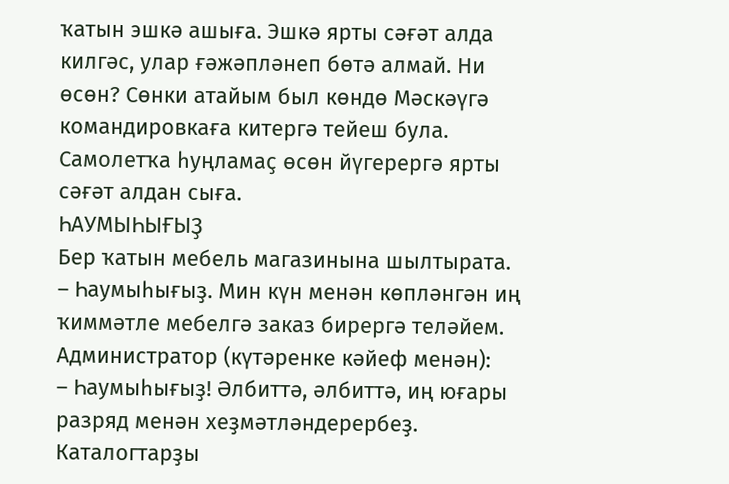ҡатын эшкә ашыға. Эшкә ярты сәғәт алда килгәс, улар ғәжәпләнеп бөтә алмай. Ни өсөн? Сөнки атайым был көндө Мәскәүгә командировкаға китергә тейеш була. Самолетҡа һуңламаҫ өсөн йүгерергә ярты сәғәт алдан сыға.
ҺАУМЫҺЫҒЫҘ
Бер ҡатын мебель магазинына шылтырата.
– Һаумыһығыҙ. Мин күн менән көпләнгән иң ҡиммәтле мебелгә заказ бирергә теләйем.
Администратор (күтәренке кәйеф менән):
– Һаумыһығыҙ! Әлбиттә, әлбиттә, иң юғары разряд менән хеҙмәтләндерербеҙ. Каталогтарҙы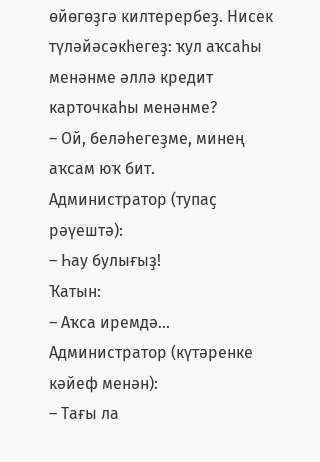өйөгөҙгә килтерербеҙ. Нисек түләйәсәкһегеҙ: ҡул аҡсаһы менәнме әллә кредит карточкаһы менәнме?
– Ой, беләһегеҙме, минең аҡсам юҡ бит.
Администратор (тупаҫ рәүештә):
– Һау булығыҙ!
Ҡатын:
– Аҡса иремдә...
Администратор (күтәренке кәйеф менән):
– Тағы ла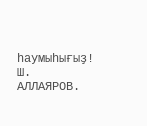һаумыһығыҙ!
Ш. АЛЛАЯРОВ.